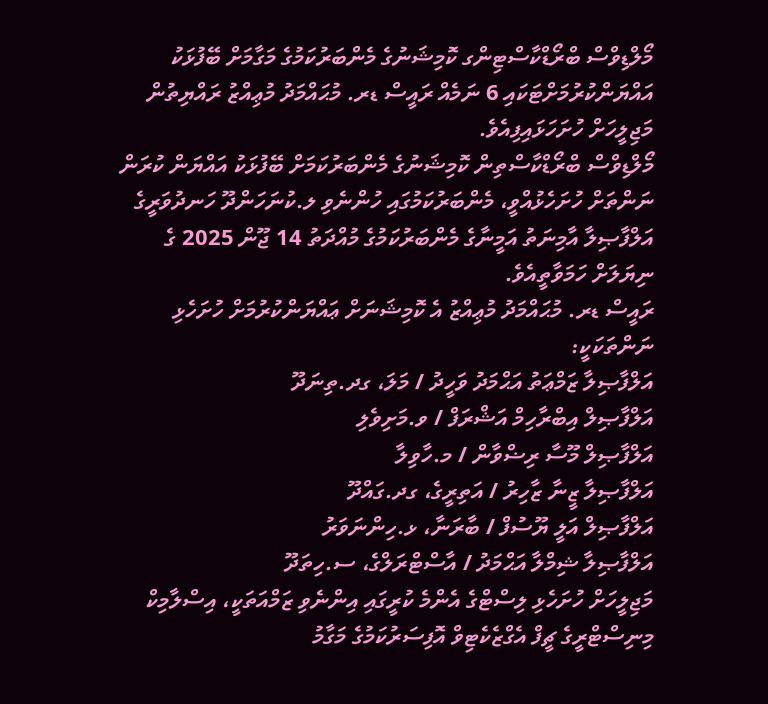މޯލްޑިވްސް ބްރޯޑްކާސްޓިންގ ކޮމިޝަނުގެ މެންބަރުކަމުގެ މަގާމަށް ބޭފުޅަކު އައްޔަންކުރުމަށްޓަކައި 6 ނަމެއް ރައީސް ޑރ. މުޙައްމަދު މުޢިއްޒު ރައްޔިތުން މަޖިލީހަށް ހުށަހަޅައިފިއެވެ.
މޯލްޑިވްސް ބްރޯޑްކާސްތިން ކޮމިޝަނުގެ މެންބަރުކަމަށް ބޭފުޅަކު އައްޔަން ކުރަން ނަންތަށް ހުށަހެޅުއްވީ، މެންބަރުކަމުގައި ހުންނެވި ލ.ކުނަހަންދޫ ހަނދުވަރީގެ އަލްފާޞިލާ އާމިނަތު އަމީނާގެ މެންބަރުކަމުގެ މުއްދަތު 14 ޖޫން 2025 ގެ ނިޔަލަށް ހަމަވާތީއެވެ.
ރައީސް ޑރ. މުޙައްމަދު މުޢިއްޒު އެ ކޮމިޝަނަށް ޢައްޔަންކުރުމަށް ހުށަހެޅި ނަންތަކަކީ:
އަލްފާޞިލާ ޒަމްޢަތު އަޙްމަދު ވަހީދު / މަލަ، ގދ.ތިނަދޫ
އަލްފާޞިލް އިބްރާހިމް އަޝްރަފް / ވ.މަށިވެލި
އަލްފާޞިލް މޫސާ ރިޟްވާން / މ.ހާވިލާ
އަލްފާޞިލާ ޒީނާ ޒާހިރު / އަތިރީގެ، ގދ.ގައްދޫ
އަލްފާޞިލް އަލީ ޔޫސުފް / ބާރަނާ، ޅ.ހިންނަވަރު
އަލްފާޞިލާ ޝިމްލާ އަޙްމަދު / އާސްޓްރަލްގެ، ސ.ހިތަދޫ
މަޖިލީހަށް ހުށަހެޅި ލިސްޓްގެ އެންމެ ކުރީގައި އިންނެވި ޒަމްއަތަކީ، އިސްލާމިކް މިނިސްޓްރީގެ ޗީފް އެގްޒެކެޓިވް އޮފިސަރުކަމުގެ މަގާމު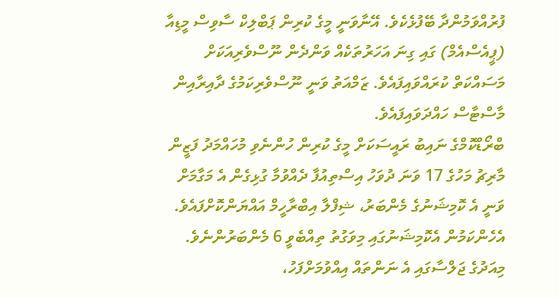ފުރުއްވަމުންދާ ބޭފުޅެކެވެ. އޭނާވަނީ މީގެ ކުރިން ޕަބްލިކް ސާވިސް މީޑިއާ (ޕީއެސްއެމް) ގައި ގިނަ އަހަރުތަކެއް ވަންދެން ނޫސްވެރިއަކަށް މަސައްކަތް ކުރައްވައިފައެވެ. ޒަމްއަތު ވަނީ ނޫސްވެރިކަމުގެ ދާއިރާއިން މާސްޓާސް ހައްދަވައިފައެވެ.
ބްރޯޑްކޮމްގެ ނައިބު ރައީސަކަށް މީގެ ކުރިން ހުންނެވި މުހައްމަދު ފަޒީން މާރިޗު މަހުގެ 17 ވަނަ ދުވަހު އިސްތިއުފާ ދެއްވުމާ ގުޅިގެން އެ މަގާމަށް ވަނީ އެ ކޮމިޝަނުގެ މެންބަރު، ޝިފްލާ އިބްރާހީމް އައްޔަންކޮށްފައެވެ. އެހެންކަމުން އެކޮމިޝަނުގައި މިވަގުތު ތިއްބެވީ 6 މެންބަރުންނެވެ.
މިއަދުގެ ޖަލްސާގައި އެ ނަންތައް އިއްވުމަށްފަހު،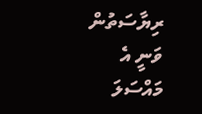ރިޔާސަތުން ވަނީ އެ މައްސަލަ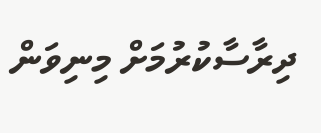ދިރާސާކުރުމަށް މިނިވަން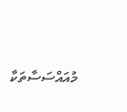މުއައްސަސާތަކާ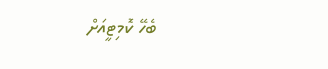ބެހޭ ކޮމިޓީއަށް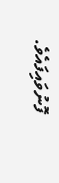ފޮނުވައިފައެވެ.